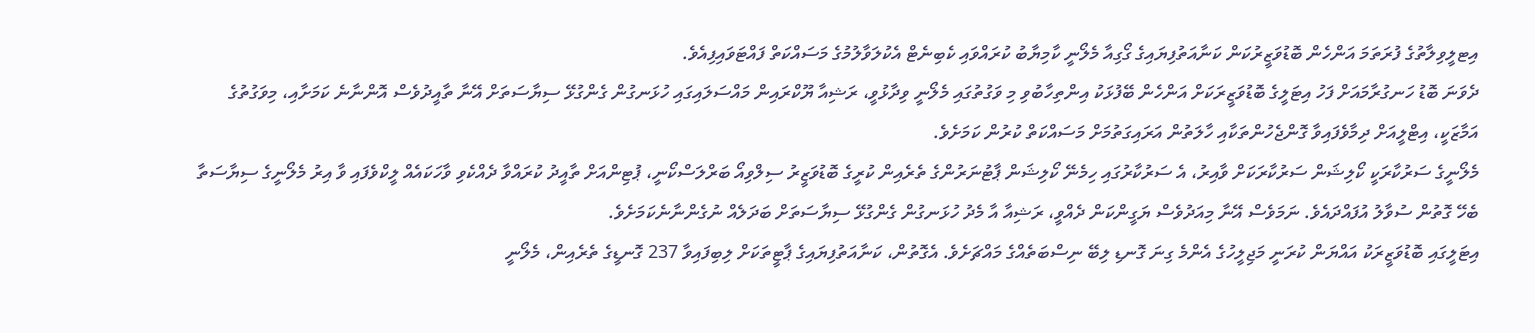އިޓލީވިލާތުގެ ފުރަތަމަ އަންހެން ބޮޑުވަޒީރުކަން ކަނާއަތުފިޔައިގެ ގޯގިއާ މެލޯނީ ކާމިޔާބު ކުރައްވައި ކެބިނެޓް އެކުލަވާލުމުގެ މަސައްކަތް ފައްޓަވައިފިއެވެ.
ދެވަނަ ބޮޑު ހަނގުރާމައަށް ފަހު އިޓަލީގެ ބޮޑުވަޒީރަކަށް އަންހެން ބޭފުޅަކު އިންތިހާބުވި މި ވަގުތުގައި މެލޯނީ ވިދާޅުވީ، ރަޝިއާ ޔޫކްރައިން މައްސަލައިގައި ހުޅަނގުން ގެންގުޅޭ ސިޔާސަތަށް އޭނާ ތާއީދުވެސް އޮންނާނެ ކަމަށާއި، މިވަގުތުގެ އަމާޒަކީ، އިޓްލީއަށް ދިމާވެފައިވާ ގޮންޖެހުންތަކާއި ހާލަތުން އަރައިގަތުމަށް މަސައްކަތް ކުރުން ކަމަށެވެ.
މެލޯނީގެ ސަރުކާރަކީ ކޯލިޝަން ސަރުކާރަކަށް ވާއިރު، އެ ސަރުކާރުގައި ހިމެނޭ ކޯލިޝަން ޕާޓުނަރުންގެ ތެރެއިން ކުރީގެ ބޮޑުވަޒީރު ސިލްވިއޯ ބަރްލަސްކޯނީ، ޕުޓިންއަށް ތާއީދު ކުރައްވާ ދެއްކެވި ވާހަކައެއް ލީކްވެފައި ވާ އިރު މެލޯނީގެ ސިޔާސަތާ ބެހޭ ގޮތުން ސުވާލު އުފައްދައެވެ. ނަމަވެސް އޭނާ މިއަދުވެސް ޔަގީންކަން ދެއްވީ، ރަޝިއާ އާ މެދު ހުޅަނގުން ގެންގުޅޭ ސިޔާސަތަށް ބަދަލެއް ނުގެންނާނެކަމަށެވެ.
އިޓަލީގައި ބޮޑުވަޒީރަކު އައްޔަން ކުރަނީ މަޖިލީހުގެ އެންމެ ގިނަ ގޮނޑި ލިބޭ ނިސްބަތެއްގެ މައްޗަށެވެ. އެގޮތުން، ކަނާއަތުފިޔައިގެ ޕާޓީތަކަށް ލިބިފައިވާ 237 ގޮނޑީގެ ތެރެއިން، މެލޯނީ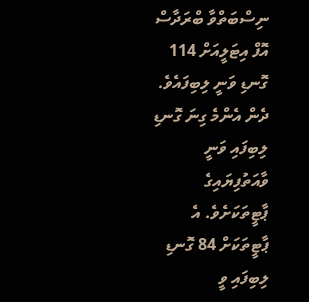ނިސްބަތްވާ ބްރަދާސް އޮފް އިޓަލީއަށް 114 ގޮނޑި ވަނީ ލިބިފައެވެ. ދެން އެންމެ ގިނަ ގޮނޑި ލިބިފައި ވަނީ ވާއަތުފިޔައިގެ ޕާޓީތަކަށެވެ. އެ ޕާޓީތަކަށް 84 ގޮނޑި ލިބިފައި ވީ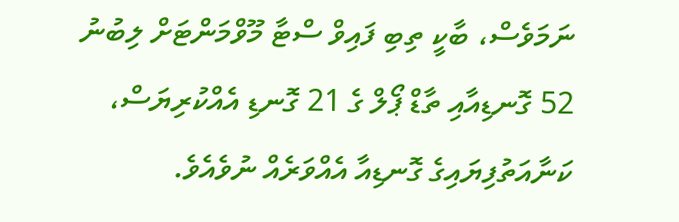ނަމަވެސް، ބާކީ ތިބި ފައިވް ސްޓާ މޫވްމަންޓަށް ލިބުނު 52 ގޮނޑިއާއި ތާޑް ޕޯލް ގެ 21 ގޮނޑި އެއްކުރިޔަސް، ކަނާއަތުފިޔައިގެ ގޮނޑިއާ އެއްވަރެއް ނުވެއެވެ.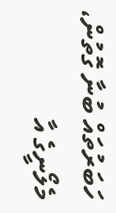ހަބަރުތައް ބުނާ ގޮތުން، މެލޯނީގެ އާ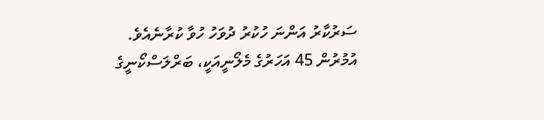ސަރުކާރު އަންނަ ހުކުރު ދުވަހު ހުވާ ކުރާނެއެވެ.
އުމުރުން 45 އަހަރުގެ މެލޯނީއަކީ، ބަރްލަސްކޯނީގެ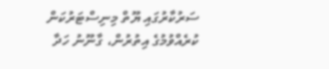ސަރުކާރުގައި ޔޫތް މިނިސްޓަރުކަން ކުރެއްވުމުގެ އިތުރުން، ގާނޫނު ހަދާ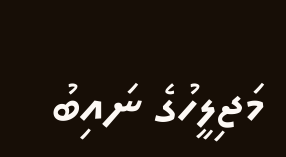މަޖިލީހުގެ ނައިބު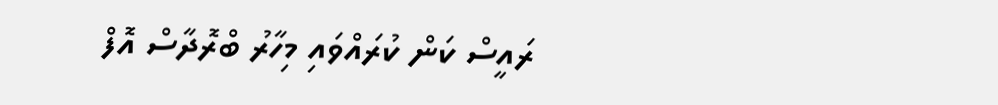ރައީސް ކަން ކުރައްވައި މިހާރު ބްރޮދާސް އޮފް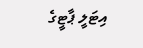އިޓަލީ ޕާޓީގެ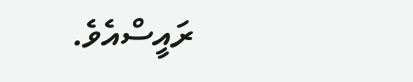ރައީސްއެވެ.